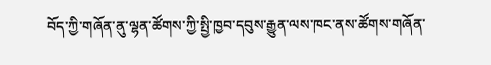བོད་ཀྱི་གཞོན་ནུ་ལྷན་ཚོགས་ཀྱི་སྤྱི་ཁྱབ་དབུས་རྒྱུན་ལས་ཁང་ནས་ཚོགས་གཞོན་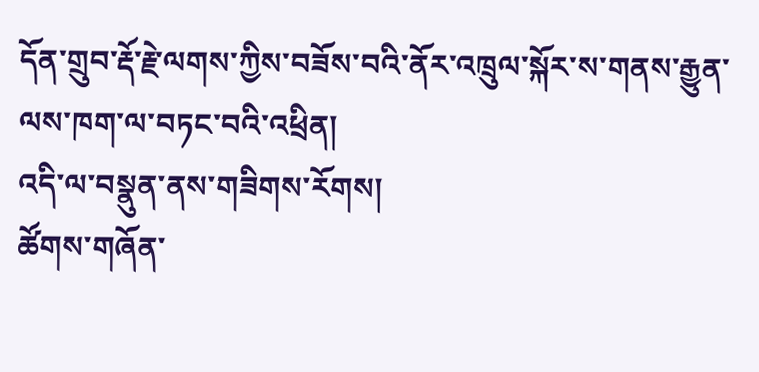དོན་གྲུབ་རྡོ་རྗེ་ལགས་ཀྱིས་བཟོས་བའི་ནོར་འཁྲུལ་སྐོར་ས་གནས་རྒྱུན་ལས་ཁག་ལ་བཏང་བའི་འཕྲིན།
འདི་ལ་བསྣུན་ནས་གཟིགས་རོགས།
ཚོགས་གཞོན་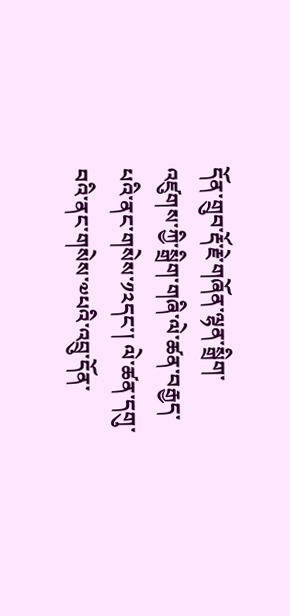དོན་གྲུབ་རྡོ་རྗེ་གཞོན་ལྷན་སྒྲིག་འཛུགས་ཀྱི་སྒྲིག་གཞི་ལེ་ཚན་བརྒྱད་པའི་ནང་གསེས་༡༢དང་། ལེ་ཚན་དགུ་བའི་ནང་གསེས་༧པའི་འབྲུ་དོན་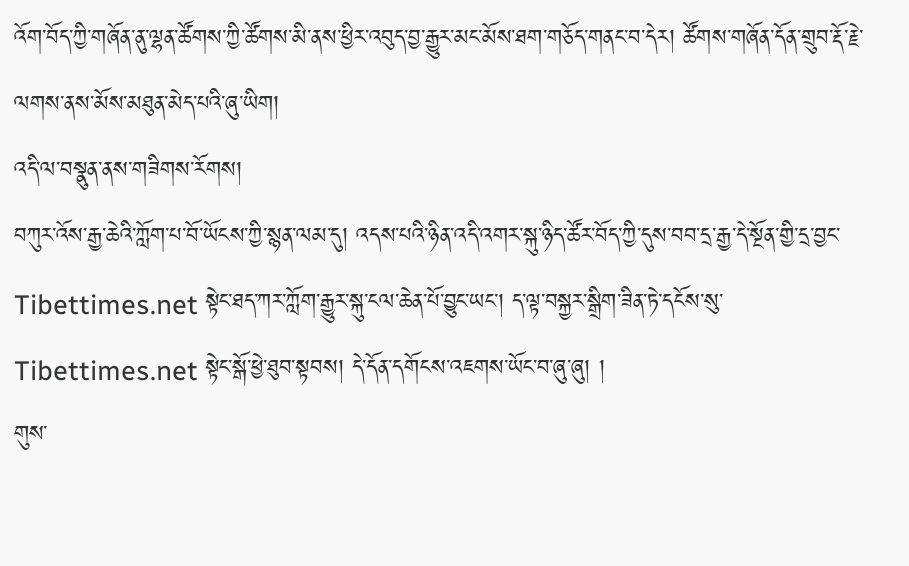འོག་བོད་ཀྱི་གཞོན་ནུ་ལྷན་ཚོགས་ཀྱི་ཚོགས་མི་ནས་ཕྱིར་འབུད་བྱ་རྒྱུར་མང་མོས་ཐག་གཅོད་གནང་བ་དེར། ཚོགས་གཞོན་དོན་གྲུབ་རྡོ་རྗེ་ལགས་ནས་མོས་མཐུན་མེད་པའི་ཞུ་ཡིག།
འདི་ལ་བསྣུན་ནས་གཟིགས་རོགས།
བཀུར་འོས་རྒྱ་ཆེའི་ཀློག་པ་བོ་ཡོངས་ཀྱི་སྙན་ལམ་དུ། འདས་པའི་ཉིན་འདི་འགར་སྐུ་ཉིད་ཚོར་བོད་ཀྱི་དུས་བབ་དྲ་རྒྱ་དེ་སྔོན་གྱི་དྲ་བྱང་ Tibettimes.net སྟེང་ཐད་ཀར་ཀློག་རྒྱུར་སྐུ་ངལ་ཆེན་པོ་བྱུང་ཡང་། ད་ལྟ་བསྐྱར་སྒྲིག་ཟིན་ཏེ་དངོས་སུ་ Tibettimes.net སྟེང་སྒོ་ཕྱེ་ཐུབ་སྟབས། དེ་དོན་དགོངས་འཇགས་ཡོང་བ་ཞུ་ཞུ། །
གུས་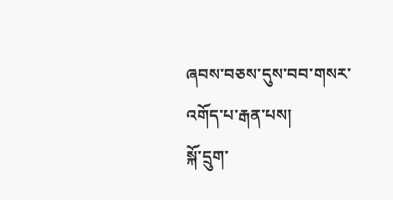ཞབས་བཅས་དུས་བབ་གསར་འགོད་པ་རྒན་པས།
སྐོ་དྲུག་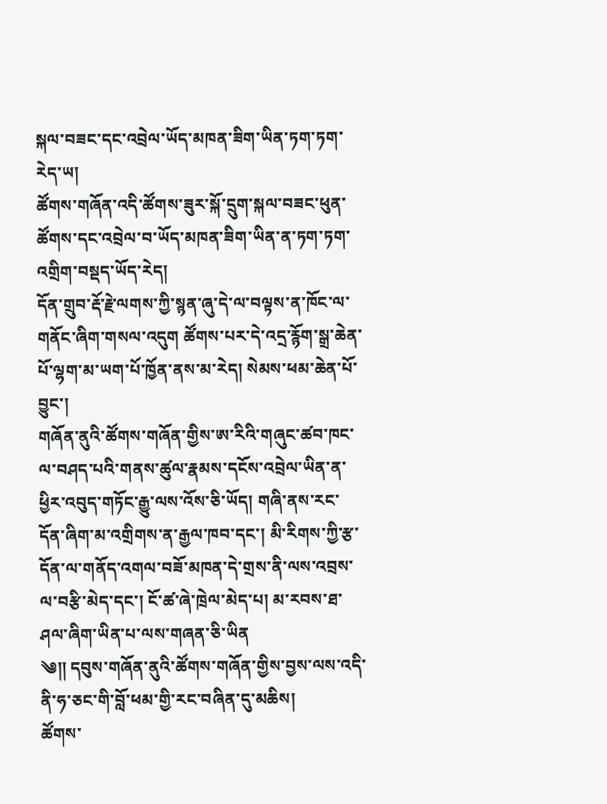སྐལ་བཟང་དང་འབྲེལ་ཡོད་མཁན་ཟིག་ཡིན་ཏག་ཏག་རེད་ཡ།
ཚོགས་གཞོན་འདི་ཚོགས་ཟུར་སྐོ་དྲུག་སྐལ་བཟང་ཕུན་ཚོགས་དང་འབྲེལ་བ་ཡོད་མཁན་ཟིག་ཡིན་ན་ཏག་ཏག་འགྲིག་བསྡད་ཡོད་རེད།
དོན་གྲུབ་རྡོ་རྗེ་ལགས་ཀྱི་སྙན་ཞུ་དེ་ལ་བལྟས་ན་ཁོང་ལ་གནོང་ཞིག་གསལ་འདུག ཚོགས་པར་དེ་འདྲ་རྙོག་སྒྲ་ཆེན་པོ་ལྷག་མ་ཡག་པོ་ཁྱོན་ནས་མ་རེད། སེམས་ཕམ་ཆེན་པོ་བྱུང་།
གཞོན་ནུའི་ཚོགས་གཞོན་གྱིས་ཨ་རིའི་གཞུང་ཚབ་ཁང་ལ་བཤད་པའི་གནས་ཚུལ་རྣམས་དངོས་འབྲེལ་ཡིན་ན་ཕྱིར་འབུད་གཏོང་རྒྱུ་ལས་འོས་ཅི་ཡོད། གཞི་ནས་རང་དོན་ཞིག་མ་འགྲིགས་ན་རྒྱལ་ཁབ་དང་། མི་རིགས་ཀྱི་རྩ་དོན་ལ་གནོད་འགལ་བཟོ་མཁན་དེ་གྲས་ནི་ལས་འབྲས་ལ་བརྩི་མེད་དང་། ངོ་ཚ་ཞེ་ཁྲེལ་མེད་པ། མ་རབས་ཐ་ཤལ་ཞིག་ཡིན་པ་ལས་གཞན་ཅི་ཡིན
༄༎ དབུས་གཞོན་ནུའི་ཚོགས་གཞོན་གྱིས་བྱས་ལས་འདི་ནི་ཧ་ཅང་གི་བློ་ཕམ་གྱི་རང་བཞིན་དུ་མཆིས།
ཚོགས་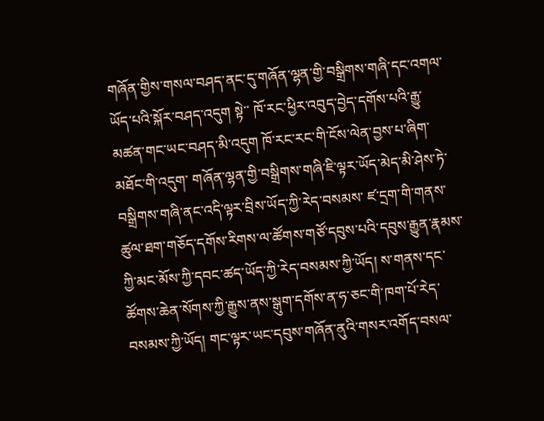གཞོན་གྱིས་གསལ་བཤད་ནང་དུ་གཞོན་ལྷན་གྱི་བསྒྲིགས་གཞི་དང་འགལ་ཡོད་པའི་སྐོར་བཤད་འདུག སྟེ་་ ཁོ་རང་ཕྱིར་འབུད་བྱེད་དགོས་པའི་རྒྱུ་མཚན་གང་ཡང་བཤད་མི་འདུག ཁོ་རང་རང་གི་ངོས་ལེན་བྱས་པ་ཞིག་མཐོང་གི་འདུག་ གཞོན་ལྷན་གྱི་བསྒྲིགས་གཞི་ཇི་ལྟར་ཡོད་མེད་མི་ཤེས་ཏེ་བསྒྲིགས་གཞི་ནང་འདི་ལྟར་བྲིས་ཡོད་ཀྱི་རེད་བསམས་ ཛ་དྲག་གི་གནས་ཚུལ་ཐག་གཅོད་དགོས་རིགས་ལ་ཚོགས་གཙོ་དབུས་པའི་དབུས་རྒྱུན་རྣམས་ཀྱི་མང་མོས་ཀྱི་དབང་ཚད་ཡོད་ཀྱི་རེད་བསམས་ཀྱི་ཡོད། ས་གནས་དང་ཚོགས་ཆེན་སོགས་ཀྱི་རྒྱུས་ནས་སྒུག་དགོས་ན་ཧ་ཅང་གི་ཁག་པོ་རེད་བསམས་ཀྱི་ཡོད། གང་ལྟར་ཡང་དབུས་གཞོན་ནུའི་གསར་འགོད་བསལ་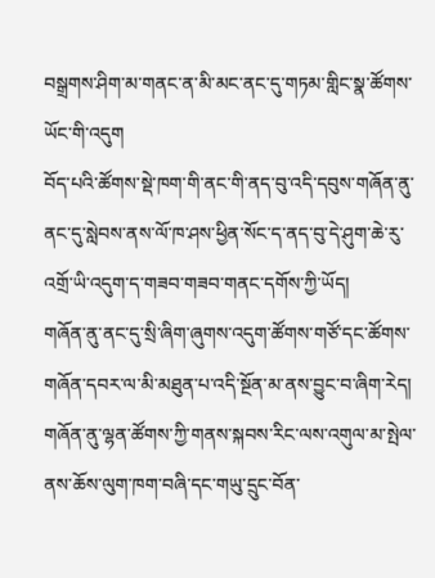བསྒྲགས་ཤིག་མ་གནང་ན་མི་མང་ནང་དུ་གཏམ་གླིང་སྣ་ཚོགས་ཡོང་གི་འདུག
བོད་པའི་ཚོགས་སྡེ་ཁག་གི་ནང་གི་ནད་བུ་འདི་དབུས་གཞོན་ནུ་ནང་དུ་སླེབས་ནས་ལོ་ཁ་ཤས་ཕྱིན་སོང་ད་ནད་བུ་དེ་ཤུག་ཆེ་རུ་འགྲོ་ཡི་འདུག་ད་གཟབ་གཟབ་གནང་དགོས་ཀྱི་ཡོད།
གཞོན་ནུ་ནང་དུ་སྲི་ཞིག་ཞུགས་འདུག་ཚོགས་གཙོ་དང་ཚོགས་གཞོན་དབར་ལ་མི་མཐུན་པ་འདི་སྔོན་མ་ནས་བྱུང་བ་ཞིག་རེད། གཞོན་ནུ་ལྷན་ཚོགས་ཀྱི་གནས་སྐབས་རིང་ལས་འགུལ་མ་སྤེལ་ནས་ཆོས་ལུག་ཁག་བཞི་དང་གཡུ་དྲུང་བོན་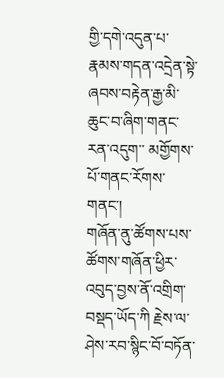གྱི་དགེ་འདུན་པ་རྣམས་གདན་འདྲེན་སྟེ་ཞབས་བརྟེན་རྒྱ་མི་ཆུང་བ་ཞིག་གནང་རན་འདུག་་ མགྱོགས་པོ་གནང་རོགས་གནང་།
གཞོན་ནུ་ཚོགས་པས་ཚོགས་གཞོན་ཕྱིར་འབུད་བྱས་ནོ་འགྲིག་བསྡད་ཡོད་ཀི རྗེས་ལ་ཤེས་རབ་སྙིང་བོ་བཏོན་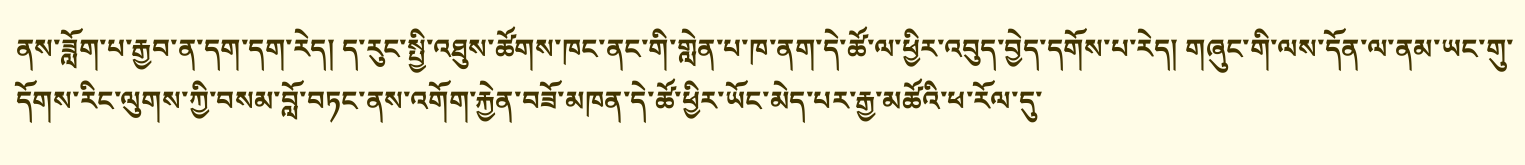ནས་ཟློག་པ་རྒྱབ་ན་དག་དག་རེད། ད་རུང་སྤྱི་འཐུས་ཚོགས་ཁང་ནང་གི་གླེན་པ་ཁ་ནག་དེ་ཚོ་ལ་ཕྱིར་འབུད་བྱེད་དགོས་པ་རེད། གཞུང་གི་ལས་དོན་ལ་ནམ་ཡང་གུ་དོགས་རིང་ལུགས་ཀྱི་བསམ་བློ་བཏང་ནས་འགོག་རྐྱེན་བཟོ་མཁན་དེ་ཚོ་ཕྱིར་ཡོང་མེད་པར་རྒྱ་མཚོའི་ཕ་རོལ་དུ་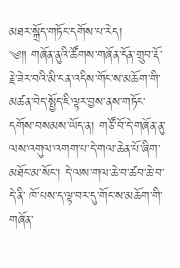མཐར་སྐྲོད་གཏོང་དགོས་པ་རེད།
༄༎ གཞོན་ནུའི་ཚོགས་གཞོན་དོན་གྲུབ་རྡོ་རྗེ་ཟེར་བའི་མི་ངན་འདིས་གོང་ས་མཆོག་གི་མཚན་བེད་སྤྱོད་ཇི་ལྟར་བྱས་ནས་གཏོང་དགོས་བསམས་ཡོད་ན། གཙོ་བོ་དེ་གཞོན་ནུ་ལས་འགུལ་འགག་པ་དེ་གལ་ཆེན་པོ་ཞིག་མཐོང་མ་སོང་། དེ་ལས་གལ་ཆེ་བ་ཚབ་ཆེ་བ་དེ་ནི་ ཁོ་པས་ད་ལྟ་བར་དུ་གོང་ས་མཆོག་གི་གཞོན་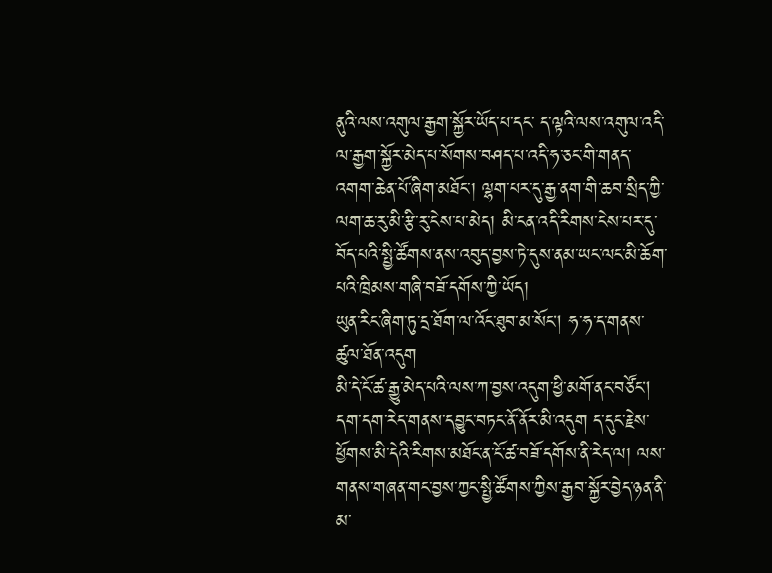ནུའི་ལས་འགུལ་རྒྱག་སྐྱོར་ཡོད་པ་དང་ ད་ལྟའི་ལས་འགུལ་འདི་ལ་རྒྱག་སྐྱོར་མེད་པ་སོགས་བཤད་པ་འདི་ཧ་ཅང་གི་གནད་འགག་ཆེན་པོ་ཞིག་མཐོང་། ལྷག་པར་དུ་རྒྱ་ནག་གི་ཆབ་སྲིད་ཀྱི་ལག་ཆ་རུ་མི་རྩི་རུ་ངེས་པ་མེད། མི་ངན་འདི་རིགས་ངེས་པར་དུ་བོད་པའི་སྤྱི་ཚོགས་ནས་འབུད་བྱས་ཏེ་དུས་ནམ་ཡང་ལང་མི་ཆོག་པའི་ཁྲིམས་གཞི་བཟོ་དགོས་ཀྱི་ཡོད།
ཡུན་རིང་ཞིག་ཏུ་དྲ་ཐོག་ལ་འོང་ཐུབ་མ་སོང། ཧ་ཧ་ད་གནས་ཚུལ་ཐོན་འདུག
མི་དེ་ངོ་ཚ་རྒྱུ་མེད་པའི་ལས་ཀ་བྱས་འདུག་ཕྱི་མགོ་ནང་བཙོང། དག་དག་རེད་གནས་དབྱུང་བཏང་ནོ་ནོར་མི་འདུག ད་དུང་རྗེས་ཕྱོགས་མི་དེའི་རིགས་མཐོང་ན་ངོ་ཚ་བཟོ་དགོས་ནི་རེད་ལ། ལས་གནས་གཞན་གང་བྱས་ཀྱང་སྤྱི་ཚོགས་ཀྱིས་རྒྱབ་སྐྱོར་བྱེད་ཉན་ནི་མ་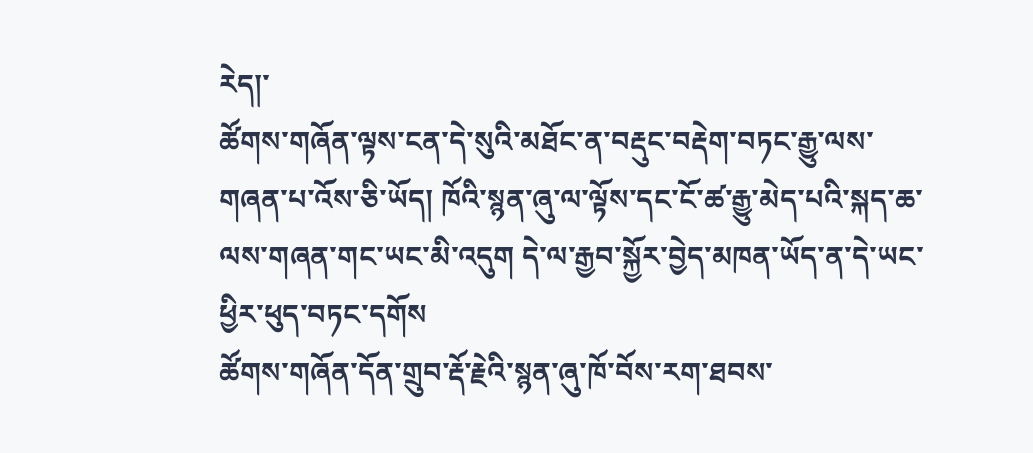རེད།་
ཚོགས་གཞོན་ལྟས་ངན་དེ་སུའི་མཐོང་ན་བརྡུང་བརྡེག་བཏང་རྒྱུ་ལས་གཞན་པ་འོས་ཅི་ཡོད། ཁོའི་སྙན་ཞུ་ལ་ལྟོས་དང་ངོ་ཚ་རྒྱུ་མེད་པའི་སྐད་ཆ་ལས་གཞན་གང་ཡང་མི་འདུག དེ་ལ་རྒྱབ་སྐྱོར་བྱེད་མཁན་ཡོད་ན་དེ་ཡང་ཕྱིར་ཕུད་བཏང་དགོས
ཚོགས་གཞོན་དོན་གྲུབ་རྡོ་རྗེའི་སྙན་ཞུ་ཁོ་བོས་རག་ཐབས་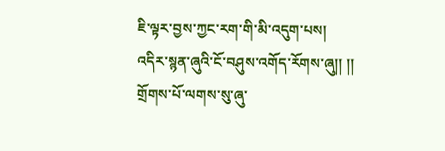ཇི་ལྟར་བྱས་ཀྱང་རག་གི་མི་འདུག་པས། འདིར་སྙན་ཞུའི་ངོ་བཤུས་འགོད་རོགས་ཞུ།། །།
གྲོགས་པོ་ལགས་སུ་ཞུ་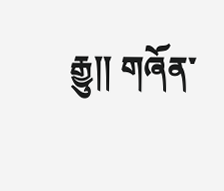རྒྱུ༎ གཞོན་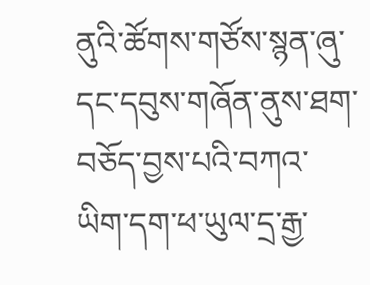ནུའི་ཚོགས་གཙོས་སྙན་ཞུ་དང་དབུས་གཞོན་ནུས་ཐག་བཅོད་བྱས་པའི་བཀའ་ཡིག་དག་ཕ་ཡུལ་དྲ་རྒྱ་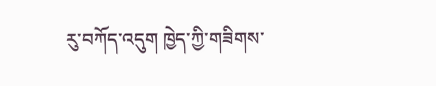རུ་བཀོད་འདུག ཁྱེད་ཀྱི་གཟིགས་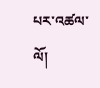པར་འཚལ་ལོ།